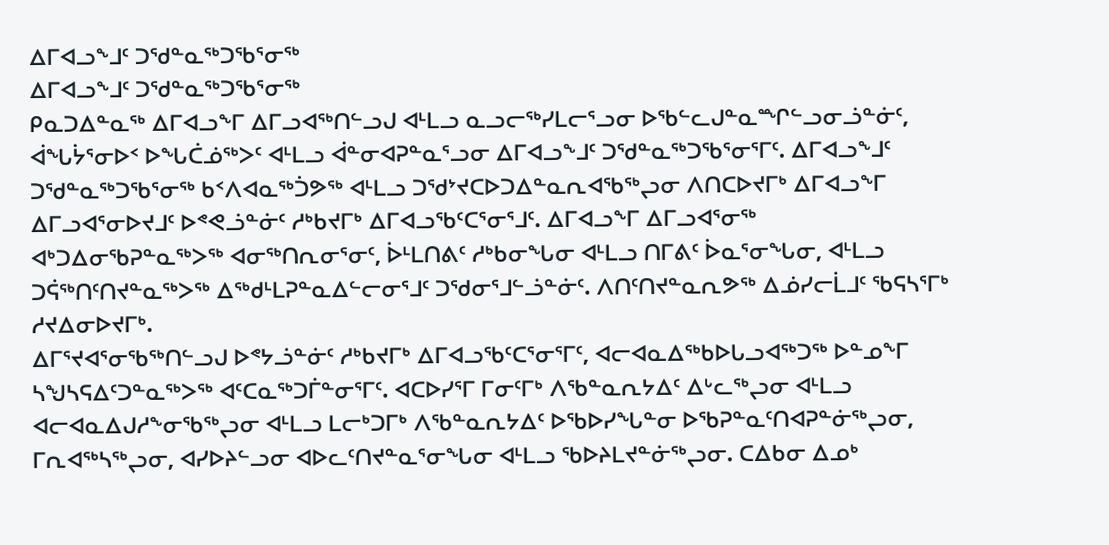ᐃᒥᐊᓗᖕᒧᑦ ᑐᖁᓐᓇᖅᑐᖃᕐᓂᖅ
ᐃᒥᐊᓗᖕᒧᑦ ᑐᖁᓐᓇᖅᑐᖃᕐᓂᖅ
ᑭᓇᑐᐃᓐᓇᖅ ᐃᒥᐊᓗᖕᒥ ᐃᒥᓗᐊᖅᑎᓪᓗᒍ ᐊᒻᒪᓗ ᓇᓗᓕᖅᓯᒪᓕᕐᓗᓂ ᐅᖃᓪᓚᒍᓐᓇᙱᓪᓗᓂᓘᓐᓃᑦ, ᐋᖓᔮᕐᓂᐅᑉ ᐅᖓᑖᓅᖅᐳᑦ ᐊᒻᒪᓗ ᐋᓐᓂᐊᕈᓐᓇᕐᓗᓂ ᐃᒥᐊᓗᖕᒧᑦ ᑐᖁᓐᓇᖅᑐᖃᕐᓂᕐᒥᑦ. ᐃᒥᐊᓗᖕᒧᑦ ᑐᖁᓐᓇᖅᑐᖃᕐᓂᖅ ᑲᑉᐱᐊᓇᖅᑑᕗᖅ ᐊᒻᒪᓗ ᑐᖁᔾᔪᑕᐅᑐᐃᓐᓇᕆᐊᖃᖅᖢᓂ ᐱᑎᑕᐅᔪᒥᒃ ᐃᒥᐊᓗᖕᒥ ᐃᒥᓗᐊᕐᓂᐅᔪᒧᑦ ᐅᕝᕙᓘᓐᓃᑦ ᓱᒃᑲᔪᒥᒃ ᐃᒥᐊᓗᖃᑦᑕᕐᓂᕐᒧᑦ. ᐃᒥᐊᓗᖕᒥ ᐃᒥᓗᐊᕐᓂᖅ ᐊᒃᑐᐃᓂᖃᕈᓐᓇᖅᐳᖅ ᐊᓂᖅᑎᕆᓂᕐᓂᑦ, ᐆᒻᒪᑎᕕᑦ ᓱᒃᑲᓂᖓᓂ ᐊᒻᒪᓗ ᑎᒥᕕᑦ ᐆᓇᕐᓂᖓᓂ, ᐊᒻᒪᓗ ᑐᕌᖅᑎᑦᑎᔪᓐᓇᖅᐳᖅ ᐃᖅᑯᒻᒪᕈᓐᓇᐃᓪᓕᓂᕐᒧᑦ ᑐᖁᓂᕐᒧᓪᓘᓐᓃᑦ. ᐱᑎᑦᑎᔪᓐᓇᕆᕗᖅ ᐃᓅᓯᓕᒫᒧᑦ ᖃᕋᓴᕐᒥᒃ ᓱᔪᐃᓂᐅᔪᒥᒃ.
ᐃᒥᕐᔪᐊᕐᓂᖃᖅᑎᓪᓗᒍ ᐅᕝᔭᓘᓐᓃᑦ ᓱᒃᑲᔪᒥᒃ ᐃᒥᐊᓗᖃᑦᑕᕐᓂᕐᒥᑦ, ᐊᓕᐊᓇᐃᖅᑲᐅᒐᓗᐊᖅᑐᖅ ᐅᓐᓄᖕᒥ ᓴᖑᓴᕋᐃᑦᑐᓐᓇᖅᐳᖅ ᐊᑦᑕᓇᖅᑐᒦᓐᓂᕐᒥᑦ. ᐊᑕᐅᓯᕐᒥ ᒥᓂᑦᒥᒃ ᐱᖃᓐᓇᕆᔭᐃᑦ ᐃᒡᓚᖅᖢᓂ ᐊᒻᒪᓗ ᐊᓕᐊᓇᐃᒍᓱᖕᓂᖃᖅᖢᓂ ᐊᒻᒪᓗ ᒪᓕᒃᑐᒥᒃ ᐱᖃᓐᓇᕆᔭᐃᑦ ᐅᖃᐅᓯᖓᓐᓂ ᐅᖃᕈᓐᓇᑦᑎᐊᕈᓐᓃᖅᖢᓂ, ᒥᕆᐊᖅᓴᖅᖢᓂ, ᐊᓯᐅᔨᓪᓗᓂ ᐊᐅᓚᑦᑎᔪᓐᓇᕐᓂᖓᓂ ᐊᒻᒪᓗ ᖃᐅᔨᒪᔪᓐᓃᖅᖢᓂ. ᑕᐃᑲᓂ ᐃᓄᒃ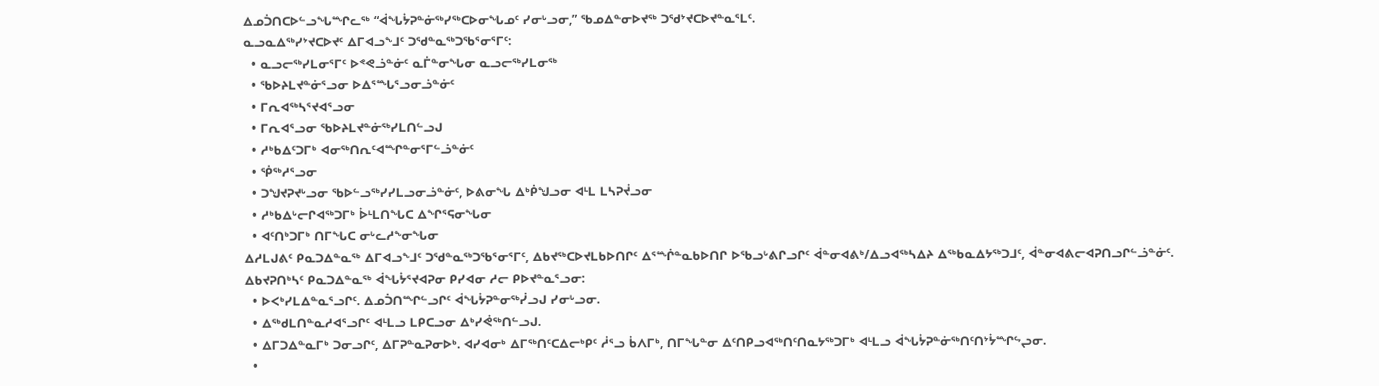ᐃᓄᑑᑎᑕᐅᓪᓗᖓᙱᓚᖅ “ᐋᖓᔮᕈᓐᓃᖅᓯᖅᑕᐅᓂᖓᓄᑦ ᓯᓂᒡᓗᓂ,” ᖃᓄᐃᓐᓂᐅᔪᖅ ᑐᖁᔾᔪᑕᐅᔪᓐᓇᕐᒪᑦ.
ᓇᓗᓇᐃᖅᓯᔾᔪᑕᐅᔪᑦ ᐃᒥᐊᓗᖕᒧᑦ ᑐᖁᓐᓇᖅᑐᖃᕐᓂᕐᒥᑦ:
  • ᓇᓗᓕᖅᓯᒪᓂᕐᒥᑦ ᐅᕝᕙᓘᓐᓃᑦ ᓇᒦᓐᓂᖓᓂ ᓇᓗᓕᖅᓯᒪᓂᖅ
  • ᖃᐅᔨᒪᔪᓐᓃᕐᓗᓂ ᐅᐃᕐᙵᕐᓗᓂᓘᓐᓃᑦ
  • ᒥᕆᐊᖅᓴᕐᔪᐊᕐᓗᓂ
  • ᒥᕆᐊᕐᓗᓂ ᖃᐅᔨᒪᔪᓐᓃᖅᓯᒪᑎᓪᓗᒍ
  • ᓱᒃᑲᐃᑦᑐᒥᒃ ᐊᓂᖅᑎᕆᑦᐊᙱᓐᓂᕐᒥᓪᓘᓐᓃᑦ
  • ᖀᖅᓱᕐᓗᓂ
  • ᑐᖑᔪᕈᔪᒡᓗᓂ ᖃᐅᓪᓗᖅᓯᓯᒪᓗᓂᓘᓐᓃᑦ, ᐅᕕᓂᖓ ᐃᒃᑮᖑᓗᓂ ᐊᒻᒪ ᒪᓴᕈᔫᓗᓂ
  • ᓱᒃᑲᐃᒡᓕᒋᐊᖅᑐᒥᒃ ᐆᒻᒪᑎᖓᑕ ᐃᖏᕐᕋᓂᖓᓂ
  • ᐊᑦᑎᒃᑐᒥᒃ ᑎᒥᖓᑕ ᓂᒡᓚᓱᖕᓂᖓᓂ
ᐃᓱᒪᒍᕕᑦ ᑭᓇᑐᐃᓐᓇᖅ ᐃᒥᐊᓗᖕᒧᑦ ᑐᖁᓐᓇᖅᑐᖃᕐᓂᕐᒥᑦ, ᐃᑲᔪᖅᑕᐅᔪᒪᑲᐅᑎᒋᑦ ᐃᕐᙲᓐᓇᑲᐅᑎᒋ ᐅᖃᓗᒡᕕᒋᓗᒋᑦ ᐋᓐᓂᐊᕕᒃ/ᐃᓗᐊᖅᓴᐃᔨ ᐃᖅᑲᓇᐃᔭᖅᑐᒧᑦ, ᐋᓐᓂᐊᕕᓕᐊᕈᑎᓗᒋᓪᓘᓐᓃᑦ.
ᐃᑲᔪᕈᑎᒃᓴᑦ ᑭᓇᑐᐃᓐᓇᖅ ᐋᖓᔮᕐᔪᐊᕈᓂ ᑭᓯᐊᓂ ᓱᓕ ᑭᐅᔪᓐᓇᕐᓗᓂ:
  • ᐅᐸᒃᓯᒪᐃᓐᓇᕐᓗᒋᑦ. ᐃᓄᑑᑎᙱᓪᓗᒋᑦ ᐋᖓᔮᕈᓐᓂᖅᓰᓗᒍ ᓯᓂᒡᓗᓂ.
  • ᐃᖅᑯᒪᑎᓐᓇᓱᐊᕐᓗᒋᑦ ᐊᒻᒪᓗ ᒪᑭᑕᓗᓂ ᐃᒃᓯᕚᖅᑎᓪᓗᒍ.
  • ᐃᒥᑐᐃᓐᓇᒥᒃ ᑐᓂᓗᒋᑦ, ᐃᒥᕈᓐᓇᕈᓂᐅᒃ. ᐊᓯᐊᓂᒃ ᐃᒥᖅᑎᑦᑕᐃᓕᒃᑭᑦ ᓲᕐᓗ ᑳᐱᒥᒃ, ᑎᒥᖓᓐᓂ ᐃᑦᑎᑭᓗᐊᖅᑎᑦᑎᓇᔭᖅᑐᒥᒃ ᐊᒻᒪᓗ ᐋᖓᔮᕈᓐᓃᖅᑎᑦᑎᔾᔮᙱᖦᖢᓂ.
  •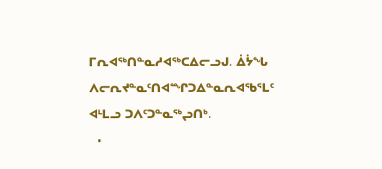ᒥᕆᐊᖅᑎᓐᓇᓱᐊᖅᑕᐃᓕᓗᒍ. ᐄᔮᖓ ᐱᓕᕆᔪᓐᓇᑦᑎᐊᙱᑐᐃᓐᓇᕆᐊᖃᕐᒪᑦ ᐊᒻᒪᓗ ᑐᐱᑦᑐᓐᓇᖅᖢᑎᒃ.
  •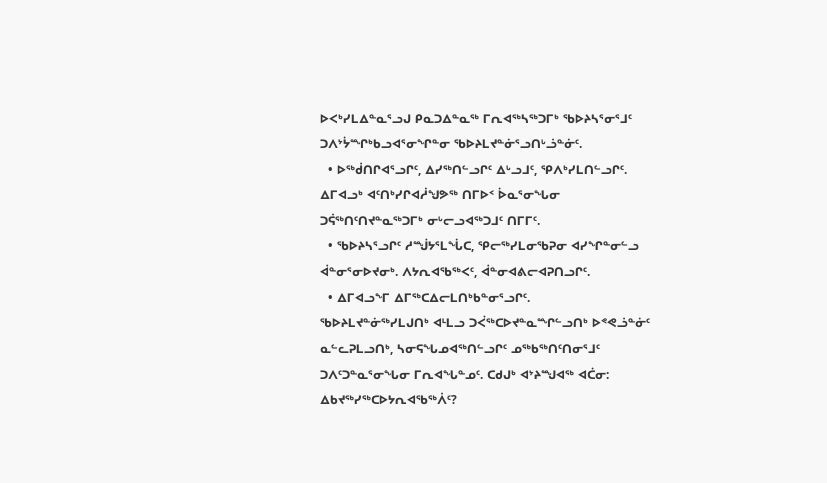ᐅᐸᒃᓯᒪᐃᓐᓇᕐᓗᒍ ᑭᓇᑐᐃᓐᓇᖅ ᒥᕆᐊᖅᓴᖅᑐᒥᒃ ᖃᐅᔨᓴᕐᓂᕐᒧᑦ ᑐᐱᔾᔮᙱᒃᑲᓗᐊᕐᓂᖏᓐᓂ ᖃᐅᔨᒪᔪᓐᓃᕐᓗᑎᒡᓘᓐᓃᑦ.
  • ᐅᖅᑰᑎᒋᐊᕐᓗᒋᑦ, ᐃᓯᖅᑎᓪᓗᒋᑦ ᐃᒡᓗᒧᑦ, ᕿᐱᒃᓯᒪᑎᓪᓗᒋᑦ. ᐃᒥᐊᓗᒃ ᐊᑦᑎᒃᓯᒋᐊᓲᖑᕗᖅ ᑎᒥᐅᑉ ᐆᓇᕐᓂᖓᓂ ᑐᕌᖅᑎᑦᑎᔪᓐᓇᖅᑐᒥᒃ ᓂᒡᓕᓗᐊᖅᑐᒧᑦ ᑎᒥᒥᑦ.
  • ᖃᐅᔨᓴᕐᓗᒋᑦ ᓱᙴᔭᕐᒪᖔᑕ, ᕿᓕᖅᓯᒪᓂᖃᕈᓂ ᐊᓯᖏᓐᓂᓪᓗ ᐋᓐᓂᕐᓂᐅᔪᓂᒃ. ᐱᔭᕆᐊᖃᖅᐸᑦ, ᐋᓐᓂᐊᕕᓕᐊᕈᑎᓗᒋᑦ.
  • ᐃᒥᐊᓗᖕᒥ ᐃᒥᖅᑕᐃᓕᒪᑎᒃᑲᓐᓂᕐᓗᒋᑦ.
ᖃᐅᔨᒪᔪᓐᓃᖅᓯᒪᒍᑎᒃ ᐊᒻᒪᓗ ᑐᐹᖅᑕᐅᔪᓐᓇᙱᓪᓗᑎᒃ ᐅᕝᕙᓘᓐᓃᑦ ᓇᓪᓚᕈᒪᓗᑎᒃ, ᓴᓂᕋᖓᓄᐊᖅᑎᓪᓗᒋᑦ ᓄᖅᑲᖅᑎᑦᑎᓂᕐᒧᑦ ᑐᐱᑦᑐᓐᓇᕐᓂᖓᓂ ᒥᕆᐊᖓᓐᓄᑦ. ᑕᑯᒍᒃ ᐊᔾᔨᙳᐊᖅ ᐊᑖᓂ:
ᐃᑲᔪᖅᓯᖅᑕᐅᔭᕆᐊᖃᖅᐲᑦ?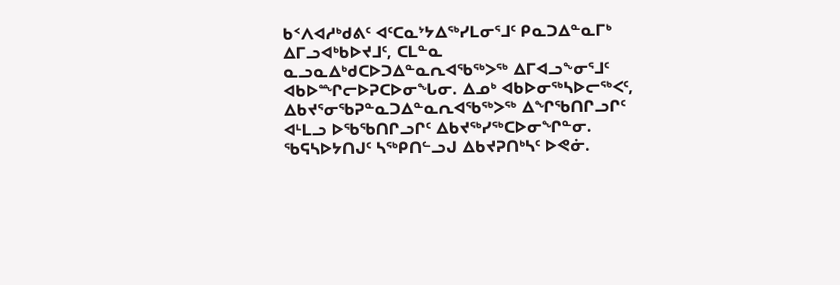ᑲᑉᐱᐊᓱᒃᑯᕕᑦ ᐊᑦᑕᓇᔾᔭᐃᖅᓯᒪᓂᕐᒧᑦ ᑭᓇᑐᐃᓐᓇᒥᒃ ᐃᒥᓗᐊᒃᑲᐅᔪᒧᑦ, ᑕᒪᓐᓇ ᓇᓗᓇᐃᒃᑯᑕᐅᑐᐃᓐᓇᕆᐊᖃᖅᐳᖅ ᐃᒥᐊᓗᖕᓂᕐᒧᑦ ᐊᑲᐅᙱᓕᐅᕈᑕᐅᓂᖓᓂ. ᐃᓄᒃ ᐊᑲᐅᓂᖅᓴᐅᓕᖅᐸᑦ, ᐃᑲᔪᕐᓂᖃᕈᓐᓇᑐᐃᓐᓇᕆᐊᖃᖅᐳᖅ ᐃᖏᖃᑎᒋᓗᒋᑦ ᐊᒻᒪᓗ ᐅᖃᖃᑎᒋᓗᒋᑦ ᐃᑲᔪᖅᓯᖅᑕᐅᓂᖏᓐᓂ.
ᖃᕋᓴᐅᔭᑎᒍᑦ ᓴᖅᑭᑎᓪᓗᒍ ᐃᑲᔪᕈᑎᒃᓴᑦ ᐅᕙᓃ.